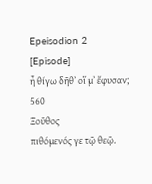Epeisodion 2
[Episode]
ἦ θίγω δῆθʼ οἵ μʼ ἔφυσαν;
560
Ξοῦθος
πιθόμενός γε τῷ θεῷ.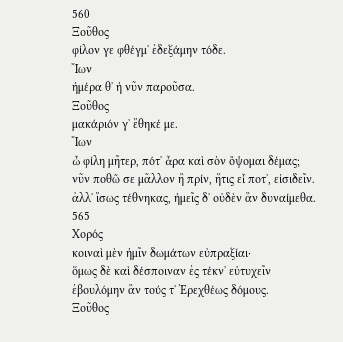560
Ξοῦθος
φίλον γε φθέγμʼ ἐδεξάμην τόδε.
Ἴων
ἡμέρα θʼ ἡ νῦν παροῦσα.
Ξοῦθος
μακάριόν γʼ ἔθηκέ με.
Ἴων
ὦ φίλη μῆτερ, πότʼ ἆρα καὶ σὸν ὄψομαι δέμας;
νῦν ποθῶ σε μᾶλλον ἢ πρίν, ἥτις εἶ ποτʼ, εἰσιδεῖν.
ἀλλʼ ἴσως τέθνηκας, ἡμεῖς δʼ οὐδὲν ἂν δυναίμεθα.
565
Χορός
κοιναὶ μὲν ἡμῖν δωμάτων εὐπραξίαι·
ὅμως δὲ καὶ δέσποιναν ἐς τέκνʼ εὐτυχεῖν
ἐβουλόμην ἂν τούς τʼ Ἐρεχθέως δόμους.
Ξοῦθος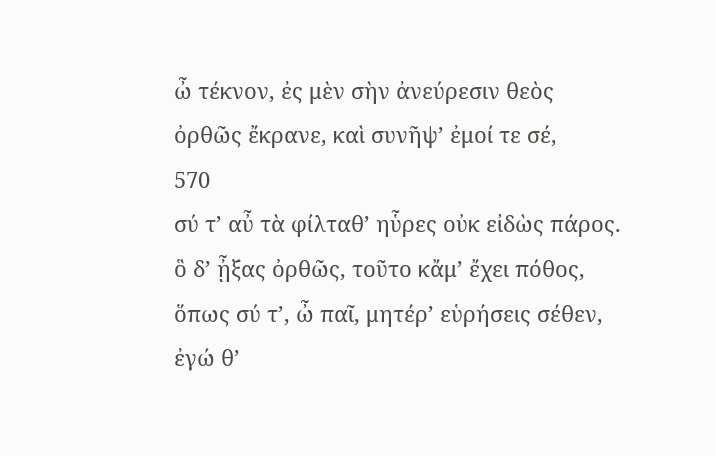ὦ τέκνον, ἐς μὲν σὴν ἀνεύρεσιν θεὸς
ὀρθῶς ἔκρανε, καὶ συνῆψʼ ἐμοί τε σέ,
570
σύ τʼ αὖ τὰ φίλταθʼ ηὗρες οὐκ εἰδὼς πάρος.
ὃ δʼ ᾖξας ὀρθῶς, τοῦτο κἄμʼ ἔχει πόθος,
ὅπως σύ τʼ, ὦ παῖ, μητέρʼ εὑρήσεις σέθεν,
ἐγώ θʼ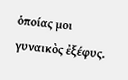ὁποίας μοι γυναικὸς ἐξέφυς.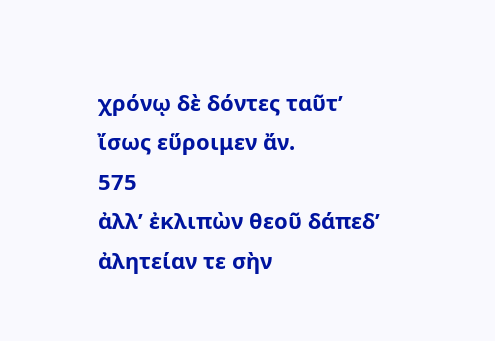χρόνῳ δὲ δόντες ταῦτʼ ἴσως εὕροιμεν ἄν.
575
ἀλλʼ ἐκλιπὼν θεοῦ δάπεδʼ ἀλητείαν τε σὴν